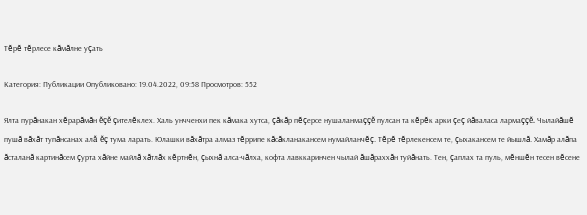Тĕрĕ тĕрлесе кăмăлне уçать

Категория: Публикации Опубликовано: 19.04.2022, 09:58 Просмотров: 552

Ялта пурăнакан хĕрарăмăн ĕçĕ çителĕклех. Халь унчченхи пек кăмака хутса, çăкăр пĕçерсе нушаланмаççĕ пулсан та кĕрĕк арки çеç йăваласа лармаççĕ. Чылайăшĕ пушă вăхăт тупăнсанах алă ĕç тума ларать. Юлашки вăхăтра алмаз тĕррипе кăсăкланакансем нумайланчĕç. Тĕрĕ тĕрлекенсем те, çыхакансем те йышлă. Хамăр алăпа ăсталанă картинăсем çурта хăйне майлă хăтлăх кĕртнĕн, çыхнă алса-чăлха, кофта лавккаринчен чылай ăшăраххăн туйăнать. Тен, çаплах та пуль, мĕншĕн тесен вĕсене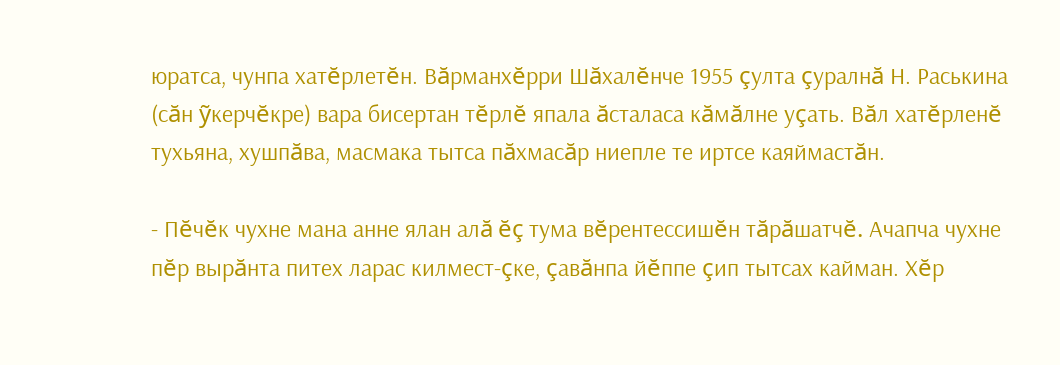юратса, чунпа хатĕрлетĕн. Вăрманхĕрри Шăхалĕнче 1955 çулта çуралнă Н. Раськина (сăн ỹкерчĕкре) вара бисертан тĕрлĕ япала ăсталаса кăмăлне уçать. Вăл хатĕрленĕ тухьяна, хушпăва, масмака тытса пăхмасăр ниепле те иртсе каяймастăн.

- Пĕчĕк чухне мана анне ялан алă ĕç тума вĕрентессишĕн тăрăшатчĕ. Ачапча чухне пĕр вырăнта питех ларас килмест-çке, çавăнпа йĕппе çип тытсах кайман. Хĕр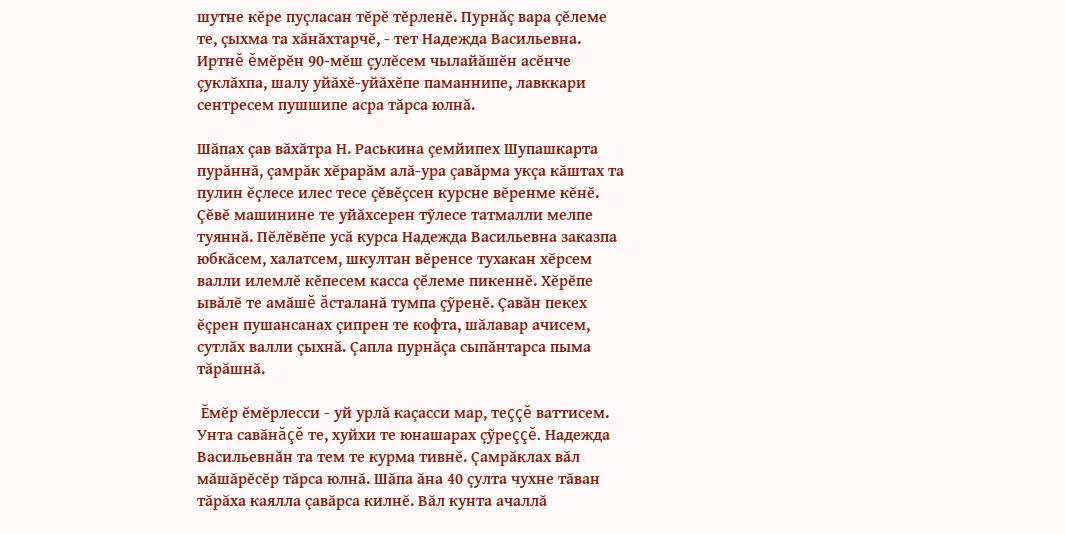шутне кĕре пуçласан тĕрĕ тĕрленĕ. Пурнăç вара çĕлеме те, çыхма та хăнăхтарчĕ, - тет Надежда Васильевна. Иртнĕ ĕмĕрĕн 90-мĕш çулĕсем чылайăшĕн асĕнче çуклăхпа, шалу уйăхĕ-уйăхĕпе паманнипе, лавккари сентресем пушшипе асра тăрса юлнă.

Шăпах çав вăхăтра Н. Раськина çемйипех Шупашкарта пурăннă, çамрăк хĕрарăм алă-ура çавăрма укçа кăштах та пулин ĕçлесе илес тесе çĕвĕçсен курсне вĕренме кĕнĕ. Çĕвĕ машинине те уйăхсерен тỹлесе татмалли мелпе туяннă. Пĕлĕвĕпе усă курса Надежда Васильевна заказпа юбкăсем, халатсем, шкултан вĕренсе тухакан хĕрсем валли илемлĕ кĕпесем касса çĕлеме пикеннĕ. Хĕрĕпе ывăлĕ те амăшĕ ăсталанă тумпа çỹренĕ. Çавăн пекех ĕçрен пушансанах çипрен те кофта, шăлавар ачисем, сутлăх валли çыхнă. Çапла пурнăçа сыпăнтарса пыма тăрăшнă.

 Ĕмĕр ĕмĕрлесси - уй урлă каçасси мар, теççĕ ваттисем. Унта савăнăçĕ те, хуйхи те юнашарах çỹреççĕ. Надежда Васильевнăн та тем те курма тивнĕ. Çамрăклах вăл мăшăрĕсĕр тăрса юлнă. Шăпа ăна 40 çулта чухне тăван тăрăха каялла çавăрса килнĕ. Вăл кунта ачаллă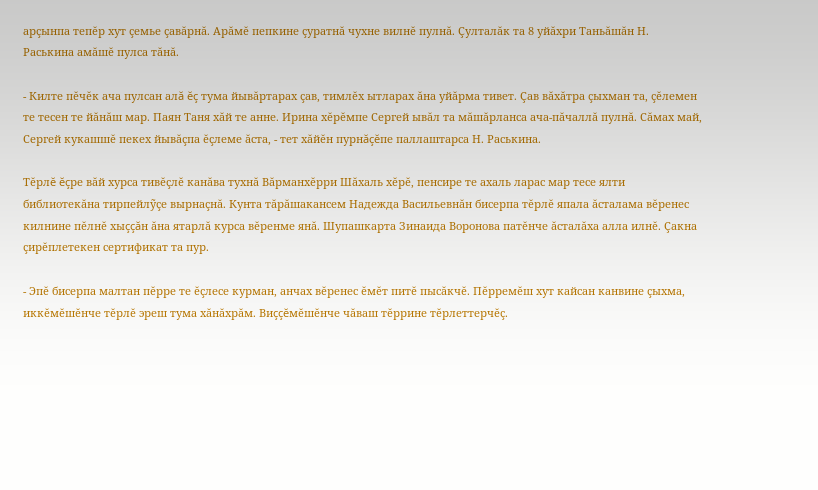арçынпа тепĕр хут çемье çавăрнă. Арăмĕ пепкине çуратнă чухне вилнĕ пулнă. Çулталăк та 8 уйăхри Таньăшăн Н. Раськина амăшĕ пулса тăнă.

- Килте пĕчĕк ача пулсан алă ĕç тума йывăртарах çав, тимлĕх ытларах ăна уйăрма тивет. Çав вăхăтра çыхман та, çĕлемен те тесен те йăнăш мар. Паян Таня хăй те анне. Ирина хĕрĕмпе Сергей ывăл та мăшăрланса ача-пăчаллă пулнă. Сăмах май, Сергей кукашшĕ пекех йывăçпа ĕçлеме ăста, - тет хăйĕн пурнăçĕпе паллаштарса Н. Раськина.

Тĕрлĕ ĕçре вăй хурса тивĕçлĕ канăва тухнă Вăрманхĕрри Шăхаль хĕрĕ, пенсире те ахаль ларас мар тесе ялти библиотекăна тирпейлỹçе вырнаçнă. Кунта тăрăшакансем Надежда Васильевнăн бисерпа тĕрлĕ япала ăсталама вĕренес килнине пĕлнĕ хыççăн ăна ятарлă курса вĕренме янă. Шупашкарта Зинаида Воронова патĕнче ăсталăха алла илнĕ. Çакна çирĕплетекен сертификат та пур.

- Эпĕ бисерпа малтан пĕрре те ĕçлесе курман, анчах вĕренес ĕмĕт питĕ пысăкчĕ. Пĕрремĕш хут кайсан канвине çыхма, иккĕмĕшĕнче тĕрлĕ эреш тума хăнăхрăм. Виççĕмĕшĕнче чăваш тĕррине тĕрлеттерчĕç.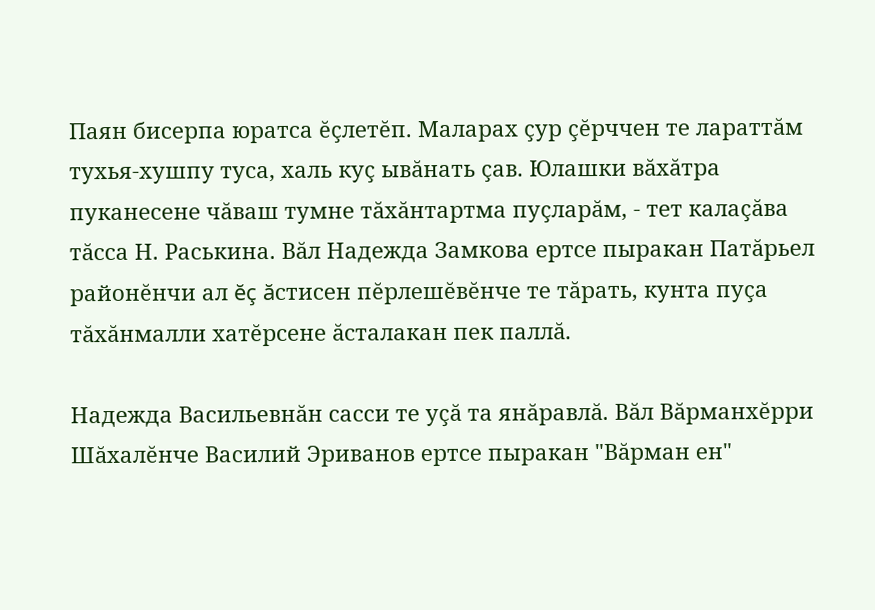Паян бисерпа юратса ĕçлетĕп. Маларах çур çĕрччен те лараттăм тухья-хушпу туса, халь куç ывăнать çав. Юлашки вăхăтра пуканесене чăваш тумне тăхăнтартма пуçларăм, - тет калаçăва тăсса Н. Раськина. Вăл Надежда Замкова ертсе пыракан Патăрьел районĕнчи ал ĕç ăстисен пĕрлешĕвĕнче те тăрать, кунта пуçа тăхăнмалли хатĕрсене ăсталакан пек паллă.

Надежда Васильевнăн сасси те уçă та янăравлă. Вăл Вăрманхĕрри Шăхалĕнче Василий Эриванов ертсе пыракан "Вăрман ен"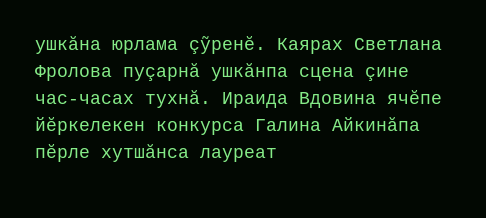ушкăна юрлама çỹренĕ. Каярах Светлана Фролова пуçарнă ушкăнпа сцена çине час-часах тухнă. Ираида Вдовина ячĕпе йĕркелекен конкурса Галина Айкинăпа пĕрле хутшăнса лауреат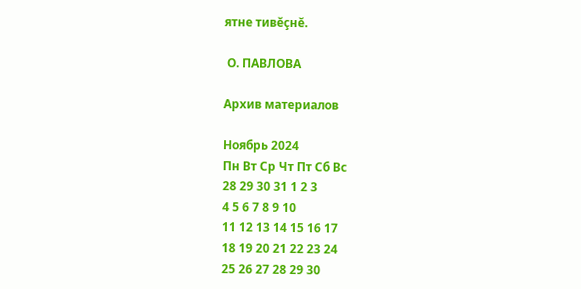ятне тивĕçнĕ.

 О. ПАВЛОВА

Архив материалов

Ноябрь 2024
Пн Вт Ср Чт Пт Сб Вс
28 29 30 31 1 2 3
4 5 6 7 8 9 10
11 12 13 14 15 16 17
18 19 20 21 22 23 24
25 26 27 28 29 30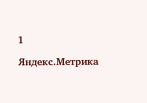1

Яндекс.Метрика